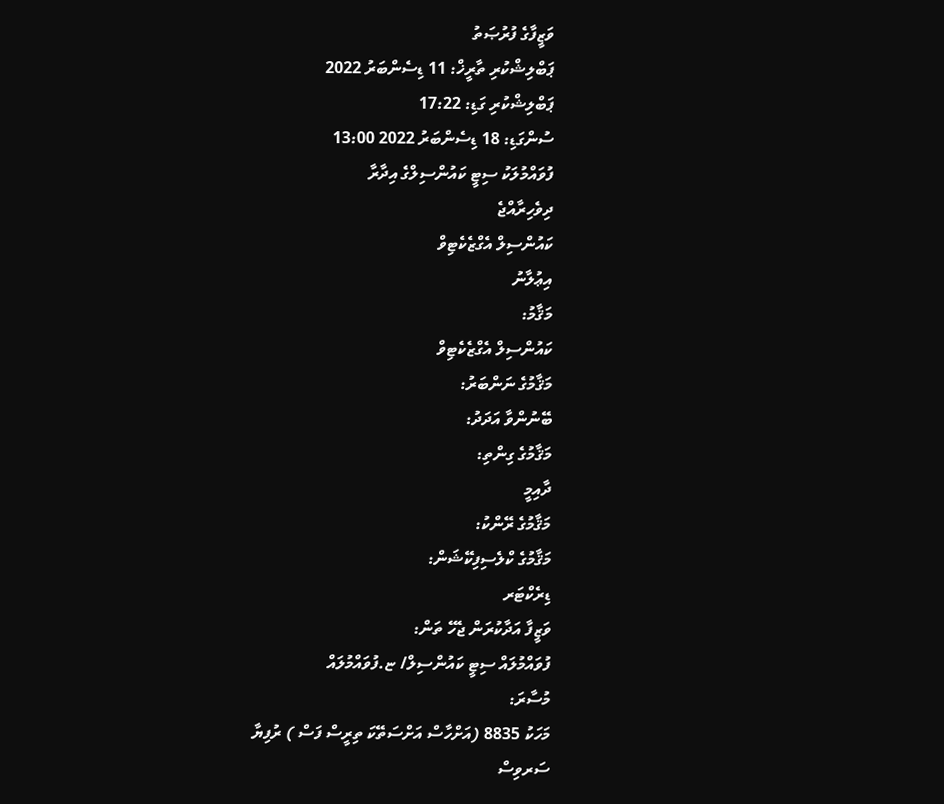ވަޒީފާގެ ފުރުޞަތު
ޕަބްލިޝްކުރި ތާރީޚް: 11 ޑިސެންބަރު 2022
ޕަބްލިޝްކުރި ގަޑި: 17:22
ސުންގަޑި: 18 ޑިސެންބަރު 2022 13:00
ފުވައްމުލަކު ސިޓީ ކައުންސިލްގެ އިދާރާ
ދިވެހިރާއްޖެ
ކައުންސިލް އެގްޒެކެޓިވް
އިޢުލާނު
މަޤާމު:
ކައުންސިލް އެގްޒެކެޓިވް
މަޤާމުގެ ނަންބަރު:
ބޭނުންވާ އަދަދު:
މަޤާމުގެ ގިންތި:
ދާއިމީ
މަޤާމުގެ ރޭންކު:
މަޤާމުގެ ކްލެސިފިކޭޝަން:
ޑިރެކްޓަރ
ވަޒީފާ އަދާކުރަން ޖެހޭ ތަން:
ފުވައްމުލައް ސިޓީ ކައުންސިލް/ ޏ.ފުވައްމުލައް
މުސާރަ:
މަހަކު 8835 (އަށްހާސް އަށްސަތޭކަ ތިރީސް ފަސް ) ރުފިޔާ
ސަރވިސް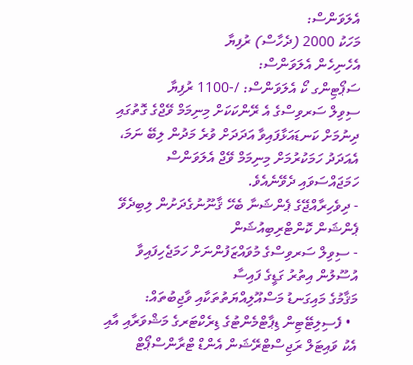އެލަވަންސް:
މަހަކު 2000 (ދެހާސް) ރުފިޔާ
އެހެނިހެން އެލަވަންސް:
ސަޕޯޓިންގ ކޯ އެލަވަންސް: /-1100 ރުފިޔާ
ސިވިލް ސަރވިސްގެ އެ ރޭންކަކަށް މިނިމަމް ވޭޖްގެ ގޮތުގައި ދިނުމަށް ކަނޑައަޅާފައިވާ އަދަދަށް ވުރެ މަދުން ލިބޭ ނަމަ، އެއަދަދު ހަމަކުރުމަށް މިނިމަމް ވޭޖް އެލަވަންސް ހަމަޖައްސަވައި ދެވޭނެއެވެ.
- ދިވެހިރާއްޖޭގެ ޕެންޝަނާ ބެހޭ ޤާނޫނުގެދަށުން ލިބިދެވޭ ޕެންޝަން ކޮންޓްރިބިއުޝަން
- ސިވިލް ސަރވިސްގެ މުވައްޒަފުންނަށް ހަމަޖެހިފައިވާ އުސޫލުން އިތުރު ގަޑީގެ ފައިސާ
މަޤާމުގެ މައިގަނޑު މަސްއޫލިއްޔަތުތަކާއި ވާޖިބުތައް:
  • ފެސިލިޓޭޓިން ޑިޕާޓްމެންޓުގެ ޑިރެކްޓަރގެ މަޝްވަރާއި އާއި އެކު ވައިޓަލް ރަޖިސްޓްރޭޝަން އެންޑް ޓްރާންސްޕޯޓް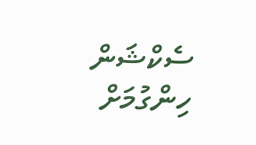ސެކްޝަން ހިންގުމަށް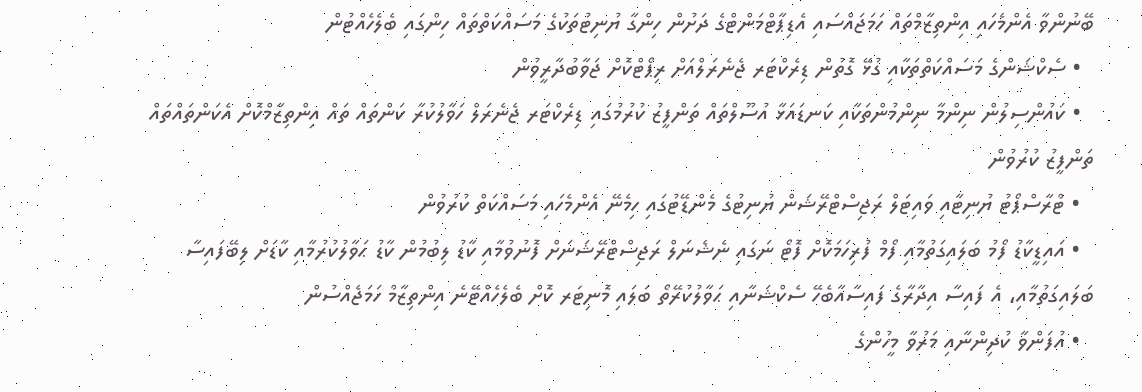ބޭނުންވާ އެންމެހައި އިންތިޒާމްތައް ހަމަޖައްސައި އެޑިޕާޓްމަންޓްގެ ދަށުން ހިންގާ ޔުނިޓުތަކުގެ މަސައްކަތްތައް ހިންގައި ބެލެހެއްޓުން
  • ސެކްޝަންގެ މަސައްކަތްތަކާއި ގުޅޭ ގޮތުން ޑިރެކްޓަރ ޖެނެރަލްއަށް ރިޕޯޓްކޮށް ޖަވާބުދާރީވުން
  • ކައުންސިލުން ނިންމާ ނިންމުންތަކާއި ކަނޑައަޅާ އުސޫލްތައް ތަންފީޒު ކުރުމުގައި ޑިރެކްޓަރ ޖެނެރަލް ހަވާލުކުރާ ކަންތައް ތައް އިންތިޒާމްކޮށް އެކަންތައްތައް ތަންފީޒު ކުރުވުން
  • ޓްރާސްޕޯޓު ޔުނިޓާއި ވައިޓަލް ރަޖިސްޓްރޭޝަން ޔުނިޓުގެ މެންޑޭޓުގައި ހިމެނޭ އެންމެހައި މަސައްކަތް ކުރުވުން
  • އައިޑީކާޑު ފޯމު ބަލައިގަތުމާއި ފޯމް ފުރިހަމަކޮށް ފޮޓޯ ނަގައި ނެޝެނަލް ރަޖިސްޓްރޭޝަނަށް ފޮނުވުމާއި ކާޑު ލިބުމުން ކާޑު ޙަވާލުކުރުމާއި ކާޑަށް ލިބޭފައިސާ ބަލައިގަތުމާއި، އެ ފައިސާ އިދާރާގެ ފައިސާއާބެހޭ ސެކްޝަނާއި ޙަވާލުކުރޭތޯ ބަލައި މޮނިޓަރ ކޮށް ބެލެހެއްޓޭނެ އިންތިޒާމް ހަމަޖެއްސުން
  • އުފަންވާ ކުދިންނާއި މަރުވާ މީހުންގެ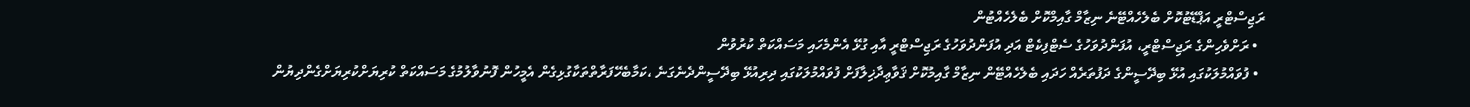ރަޖިސްޓްރީ އަޕްޑޭޓުކޮށް ބެލެހެއްޓޭނެ ނިޒާމް ގާއިމްކޮށް ބެލެހެއްޓުން
  • ރަށްވެހިންގެ ރަޖިސްޓްރީ، އުފަންދުވަހުގެ ސެޓްފިކެޓް އަދި އުފަންދުވަހުގެ ރަޖިސްޓްރީ އާއި ގުޅޭ އެންމެހައި މަސައްކަތް ކުރުވުން
  • ފުވައްމުލަކުގައި އުޅޭ ބިދޭސީންގެ ދަފުތަރެއް ހަދައި ބެލެހެއްޓޭން ނިޒާމް ގާއިމުކޮށް ޤަވާޢިދާޚިލާފަށް ފުވައްމުލަކުގައި ދިރިއުޅޭ ބިދޭސީންދެނެގަނެ ،ކަމާބެހޭފަރާތްތަކާގުޅިގެން އެމީހުން ފޮނުވާލުމުގެ މަސައްކަތް ކުރިޔަށްކުރިޔަށްގެންދިޔުން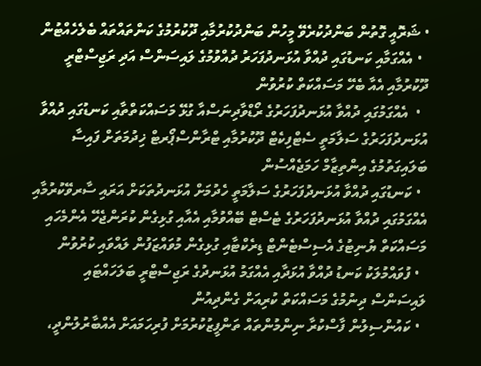• ޝަރޮއީ ގޮތުން ބަންދުކުރެވޭ މީހުން ބަންދުކުރުމާއި ދޫކުރުމުގެ ކަންތައްތައް ބެލެހެއްޓުން
  • އެއްގަމާއި ކަނޑުގައި ދުއްވާ އުޅަނދުފަހަރު ދުއްވުމުގެ ލައިސަންސް އަދި ރަޖިސްޓްރީ ދޫކުރުމާއި އެއާ ބެހޭ މަސައްކަތް ކުރުވުން
  •  އެއްގަމުގައި ދުއްވާ އުޅަނދުފަހަރުގެ ރޯޑްވާދިނަސްއާ ގުޅޭ މަސައްކަތްތާއި ކަނޑުގައި ދުއްވާ އުޅަނދުފަހަރުގެ ސަލާމަތީ ސެޓްފިކެޓް ދޫކުރުމާއި ޓްރާންސްޕޯރޓް ޚިދުމަތަށް ފައިސާ ބަލައިގަތުމުގެ އިންތިޒާމް ހަމަޖެއްސުން
  • ކަނޑުގައި ދުއްވާ އުޅަނދުފަހަރުގެ ސަލާމަތީ ހެދުމަށް އުޅަނދުތަކަށް އަރައި ސާރވޭކުރުމާއި އެއްގަމުގައި ދުއްވާ އުޅަނދުފަހަރުގެ ޓެސްޓް ބޭއްވުމާއި އެއާއި ގުޅިގެން ކުރަންޖެހޭ އެންމެހައި މަސައްކަތް ޔުނިޓުގެ އެސިސްޓެންޓް ޑިރެކްޓާއި ގުޅިގެން މުވައްޒަފުން ލައްވައި ކުރުވުން
  • ފުވައްމުލަކު ކަނޑު ދުއްވާ އުޅަދާއި އެއްގަމު އުޅަނދުގެ ރަޖިސްޓްރީ ބަލަހައްޓައި ލައިސަންސް ދިނުމުގެ މަސައްކަތް ކުރިއަށް ގެންދިއުން
  • ކައުންސިލުން ފާސްކުރާ ނިންމުންތައް ތަންފީޒުކުރުމަށް ފުރިހަމައަށް އެއްބާރުލުންދީ،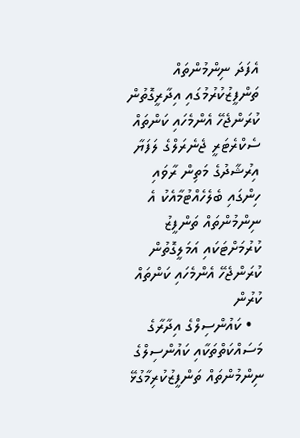އެފަދަ ނިންމުންތައް ތަންފީޒުކުރުމުގައި އިދާރީގޮތުން ކުރަންޖެހޭ އެންމެހައި ކަންތައް ސެކްރެޓަރީ ޖެނެރަލްގެ ލަފަޔާ އިރުޝާދުގެ މަތިން ރާވައި ހިންގައި ބެލެހެއްޓުމާއެކު އެ ނިންމުންތައް ތަންފީޒު ކުރުމަށްޓަކައި އަމަލީގޮތުން ކުރަންޖެހޭ އެންމެހައި ކަންތައް ކުރުން
  • ކައުންސިލްގެ އިދާރާގެ މަސައްކަތްތަކާއި ކައުންސިލްގެ ނިންމުންތައް ތަންފީޒުކުރިމާގުޅޭ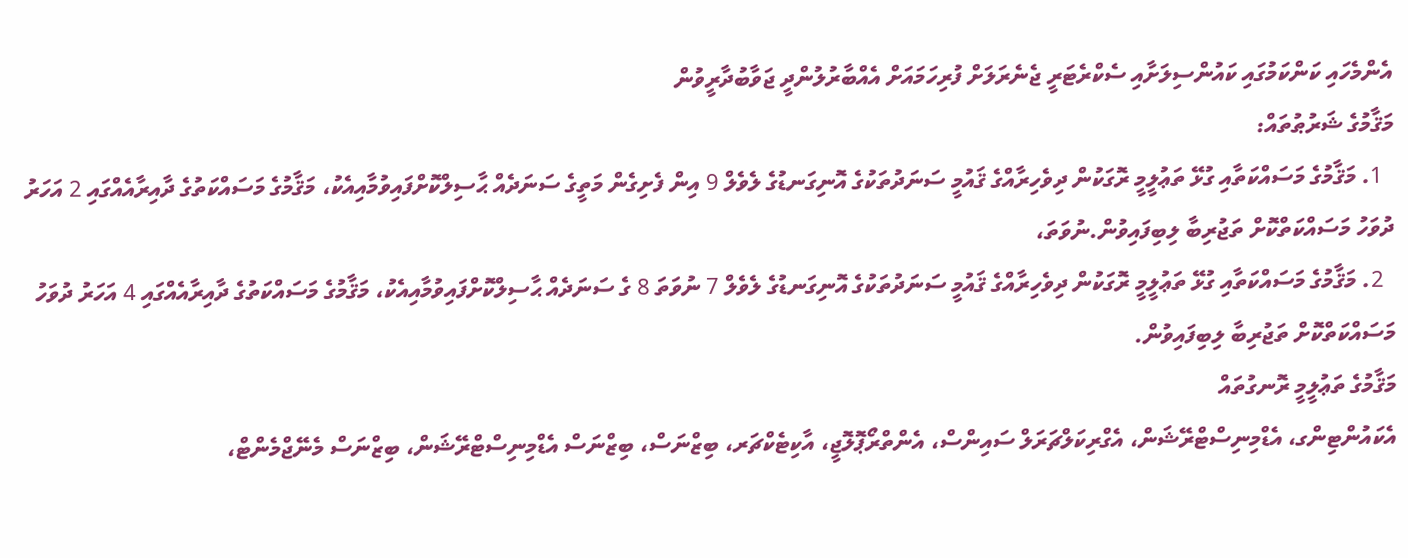އެންމެހައި ކަންކަމުގައި ކައުންސިލަށާއި ސެކްރެޓަރީ ޖެނެރަލަށް ފުރިހަމައަށް އެއްބާރުލުންދީ ޖަވާބުދާރީވުން
މަޤާމުގެ ޝަރުޠުތައް:
  1. މަޤާމުގެ މަސައްކަތާއި ގުޅޭ ތަޢުލީމީ ރޮގަކުން ދިވެހިރާއްގެ ޤައުމީ ސަނަދުތަކުގެ އޮނިގަނޑުގެ ލެވެލް 9 އިން ފެށިގެން މަތީގެ ސަނަދެއް ޙާސިލްކޮށްފައިވުމާއިއެކު، މަޤާމުގެ މަސައްކަތުގެ ދާއިރާއެއްގައި 2 އަހަރު ދުވަހު މަސައްކަތްކޮށް ތަޖުރިބާ ލިބިފައިވުން.ނުވަތަ،
  2. މަޤާމުގެ މަސައްކަތާއި ގުޅޭ ތަޢުލީމީ ރޮގަކުން ދިވެހިރާއްގެ ޤައުމީ ސަނަދުތަކުގެ އޮނިގަނޑުގެ ލެވެލް 7 ނުވަތަ 8 ގެ ސަނަދެއް ޙާސިލްކޮށްފައިވުމާއިއެކު، މަޤާމުގެ މަސައްކަތުގެ ދާއިރާއެއްގައި 4 އަހަރު ދުވަހު މަސައްކަތްކޮށް ތަޖުރިބާ ލިބިފައިވުން.
މަޤާމުގެ ތަޢުލީމީ ރޮނގުތައް
އެކައުންޓިންގ، އެޑްމިނިސްޓްރޭޝަން، އެގްރިކަލްޗަރަލް ސައިންސް، އެންތްރޯޕޮލޮޖީ، އާކިޓެކްޗަރ، ބިޒްނަސް، ބިޒްނަސް އެޑްމިނިސްޓްރޭޝަން، ބިޒްނަސް މެނޭޖްމެންޓް،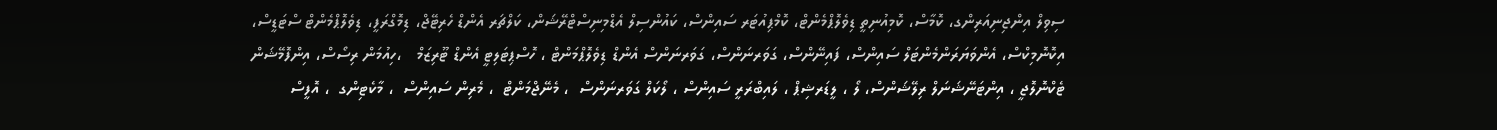ސިވިލް އިންޖިނިއަރިންގ، ކޮމާސް، ކޮމިއުނިތީ ޑިވެލޮޕްމެންޓް، ކޮމްޕިއުޓަރ ސައިންސް، ކައުންސިލް އެޑްމިނިސްޓްރޭޝަން، ކަލްޗަރ އެންޑް ހެރިޓޭޖް، ޑިމޮގްރަފީ، ޑިވެލޮޕްމެންޓް ސްޓަޑީސް، އިކޮނޮމިކްސް، އެންވަޔަރަންމެންޓަލް ސައިންސް، ފައިނޭންސް، ގަވަރނަންސް، ގަވަރނަންސް އެންޑް ޑިވެލޮޕްމަންޓް ، ހޮސްޕިޓަލިޓީ އެންޑް ޓޫރިޒަމް   ،ހިއުމަން ރިސޯސް، އިންފޮމޭޝަން ޓެކްނޮލޮޖީ ، އިންޓަނޭޝަނަލް ރިލޭޝަންސް، ލޯ ، ލީޑަރޝިޕް ، ލައިބްރަރީ ސައިންސް ، ލޯކަލް ގަވަރނަންސް  ، މެނޭޖްމަންޓް  ، މެރިން ސައިންސް  ، މާކެޓިންގ  ، އޮފީސް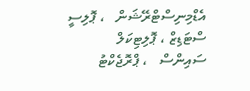އެޑްމިނިސްޓްރޭޝަން   ، ޕޮލިސީ ސްޓަޑިޒް ، ޕޮލިޓިކަލް ސައިންސް   ، ޕްރޮޖެކްޓު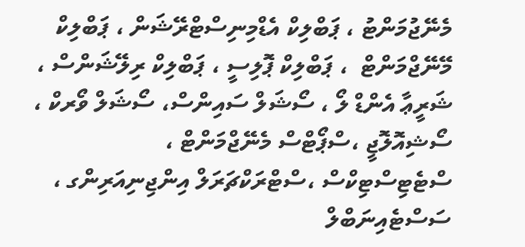މެނޭޖުމަންޓު ، ޕަބްލިކް އެޑްމިނިސްޓްރޭޝަން ، ޕަބްލިކް މޭނޭޖްމަންޓް  ، ޕަބްލިކް ޕޮލިސީ ، ޕަބްލިކް ރިލޭޝަންސް ، ޝަރީޢާ އެންޑް ލޯ ، ސޯޝަލް ސައިންސް، ސޯޝަލް ވޯރކް ، ސޯޝިއޮލޮޖީ ،ސްޕޯޓްސް މެނޭޖްމަންޓް ، ސްޓެޓިސްޓިކްސް ،ސްޓްރަކްޗަރަލް އިންޖިނިއަރިންގ ، ސަސްޓެއިނަބްލް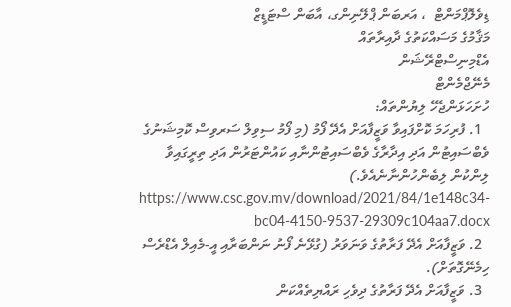ޑިވެލޮޕްމަންޓް  ، އަރބަން ޕްލޭނިންގ، އާބަން ސްޓަޑީޒް
މަޤާމުގެ މަސައްކަތުގެ ދާއިރާތައް
އެޑްމިނިސްޓްރޭޝަން
މެނޭޖްމެންޓް
ހުށަހަޅަންޖެހޭ ލިޔުންތައް:
  1. ފުރިހަމަ ކޮށްފައިވާ ވަޒީފާއަށް އެދޭ ފޯމު (މި ފޯމު ސިވިލް ސަރވިސް ކޮމިޝަނުގެ ވެބްސައިޓުން އަދި އިދާރާގެ ވެބްސައިޓުންނާއި ކައުންޓަރުން އަދި ތިރީގައިވާ ލިންކުން ލިބެންހުންނާނެއެވެ.)  https://www.csc.gov.mv/download/2021/84/1e148c34-bc04-4150-9537-29309c104aa7.docx
  2. ވަޒީފާއަށް އެދޭ ފަރާތުގެ ވަނަވަރު (ގުޅޭނެ ފޯނު ނަންބަރާއި އީ-މެއިލް އެޑްރެސް ހިމެނޭގޮތަށް).
  3. ވަޒީފާއަށް އެދޭ ފަރާތުގެ ދިވެހި ރައްޔިތެއްކަން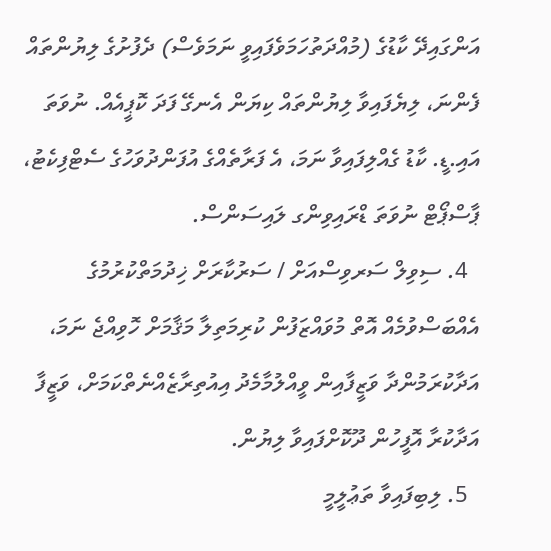އަންގައިދޭ ކާޑުގެ (މުއްދަތުހަމަވެފައިވީ ނަމަވެސް) ދެފުށުގެ ލިޔުންތައް ފެންނަ، ލިޔެފައިވާ ލިޔުންތައް ކިޔަން އެނގޭ ފަދަ ކޮޕީއެއް. ނުވަތަ އައި.ޑީ. ކާޑު ގެއްލިފައިވާ ނަމަ، އެ ފަރާތެއްގެ އުފަންދުވަހުގެ ސެޓްފިކެޓު، ޕާސްޕޯޓް ނުވަތަ ޑްރައިވިންގ ލައިސަންސް.
  4. ސިވިލް ސަރވިސްއަށް / ސަރުކާރަށް ޚިދުމަތްކުރުމުގެ އެއްބަސްވުމެއް އޮތް މުވައްޒަފުން ކުރިމަތިލާ މަޤާމަށް ހޮވިއްޖެ ނަމަ، އަދާކުރަމުންދާ ވަޒީފާއިން ވީއްލުމާމެދު އިއުތިރާޒެއްނެތްކަމަށް، ވަޒީފާ އަދާކުރާ އޮފީހުން ދޫކޮށްފައިވާ ލިޔުން.
  5. ލިބިފައިވާ ތަޢުލީމީ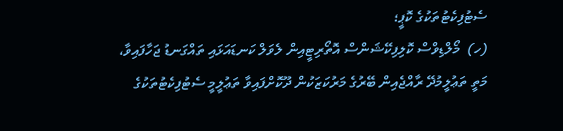ސެޓުފިކެޓުތަކުގެ ކޮޕީ؛
(ހ)  މޯލްޑިވްސް ކޮލިފިކޭޝަންސް އޮތޯރިޓީއިން ލެވަލް ކަނޑައަޅައި ތައްގަނޑު ޖަހާފައިވާ، މަތީ ތަޢުލީމުދޭ ރާއްޖެއިން ބޭރުގެ މަރުކަޒަކުން ދޫކޮށްފައިވާ ތަޢުލީމީ ސެޓުފިކެޓުތަކުގެ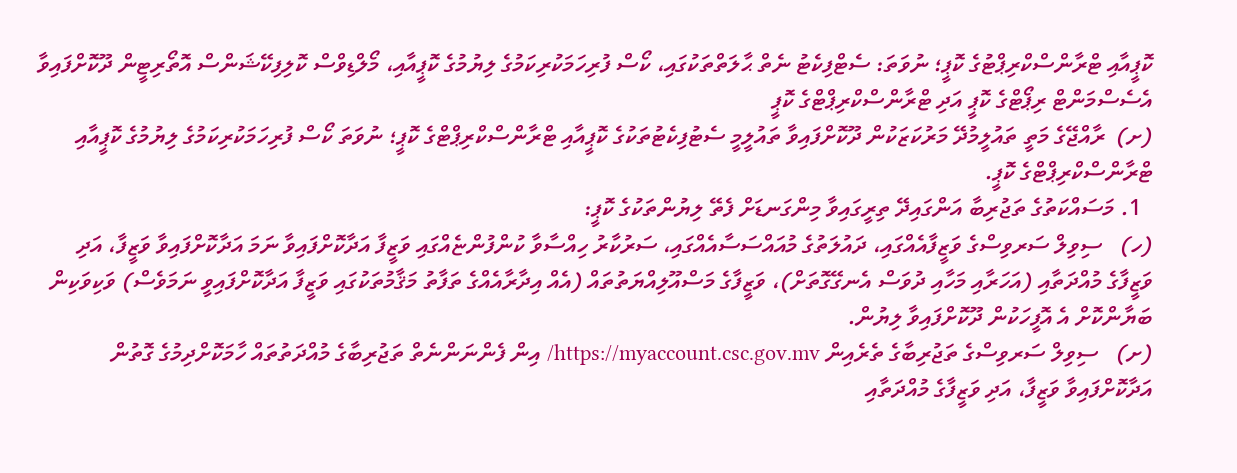ކޮޕީއާއި ޓްރާންސްކްރިޕްޓުގެ ކޮޕީ؛ ނުވަތަ: ސެޓްފިކެޓު ނެތް ޙާލަތްތަކުގައި، ކޯސް ފުރިހަމަކުރިކަމުގެ ލިޔުމުގެ ކޮޕީއާއި، މޯލްޑިވްސް ކޮލިފިކޭޝަންސް އޮތޯރިޓީން ދޫކޮށްފައިވާ އެސެސްމަންޓް ރިޕޯޓްގެ ކޮޕީ އަދި ޓްރާންސްކްރިޕްޓްގެ ކޮޕީ
(ށ)  ރާއްޖޭގެ މަތީ ތައުލީމުދޭ މަރުކަޒަކުން ދޫކޮށްފައިވާ ތައުލީމީ ސެޓުފިކެޓުތަކުގެ ކޮޕީއާއި ޓްރާންސްކްރިޕްޓްގެ ކޮޕީ؛ ނުވަތަ ކޯސް ފުރިހަމަކުރިކަމުގެ ލިޔުމުގެ ކޮޕީއާއި ޓްރާންސްކްރިޕްޓްގެ ކޮޕީ.
  1. މަސައްކަތުގެ ތަޖުރިބާ އަންގައިދޭ ތިރީގައިވާ މިންގަނޑަށް ފެތޭ ލިޔުންތަކުގެ ކޮޕީ:
(ހ)   ސިވިލް ސަރވިސްގެ ވަޒީފާއެއްގައި، ދައުލަތުގެ މުއައްސަސާއެއްގައި، ސަރުކާރު ހިއްސާވާ ކުންފުންޏެއްގައި ވަޒީފާ އަދާކޮށްފައިވާ ނަމަ އަދާކޮށްފައިވާ ވަޒީފާ، އަދި ވަޒީފާގެ މުއްދަތާއި (އަހަރާއި މަހާއި ދުވަސް އެނގޭގޮތަށް)، ވަޒީފާގެ މަސްއޫލިއްޔަތުތައް (އެއް އިދާރާއެއްގެ ތަފާތު މަޤާމުތަކުގައި ވަޒީފާ އަދާކޮށްފައިވީ ނަމަވެސް) ވަކިވަކިން ބަޔާންކޮށް އެ އޮފީހަކުން ދޫކޮށްފައިވާ ލިޔުން.
(ށ)   ސިވިލް ސަރވިސްގެ ތަޖުރިބާގެ ތެރެއިން https://myaccount.csc.gov.mv/ އިން ފެންނަންނެތް ތަޖުރިބާގެ މުއްދަތުތައް ހާމަކޮށްދިމުގެ ގޮތުން އަދާކޮށްފައިވާ ވަޒީފާ، އަދި ވަޒީފާގެ މުއްދަތާއި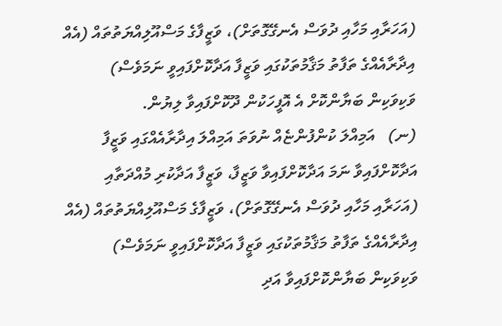(އަހަރާއި މަހާއި ދުވަސް އެނގޭގޮތަށް)، ވަޒީފާގެ މަސްއޫލިއްޔަތުތައް (އެއް އިދާރާއެއްގެ ތަފާތު މަޤާމުތަކުގައި ވަޒީފާ އަދާކޮށްފައިވީ ނަމަވެސް) ވަކިވަކިން ބަޔާންކޮށް އެ އޮފީހަކުން ދޫކޮށްފައިވާ ލިޔުން.
(ނ)   އަމިއްލަ ކުންފުންޏެއް ނުވަތަ އަމިއްލަ އިދާރާއެއްގައި ވަޒީފާ އަދާކޮށްފައިވާ ނަމަ އަދާކޮށްފައިވާ ވަޒީފާ، ވަޒީފާ އަދާކުރި މުއްދަތާއި (އަހަރާއި މަހާއި ދުވަސް އެނގޭގޮތަށް)، ވަޒީފާގެ މަސްއޫލިއްޔަތުތައް (އެއް އިދާރާއެއްގެ ތަފާތު މަޤާމުތަކުގައި ވަޒީފާ އަދާކޮށްފައިވީ ނަމަވެސް) ވަކިވަކިން ބަޔާންކޮށްފައިވާ އަދި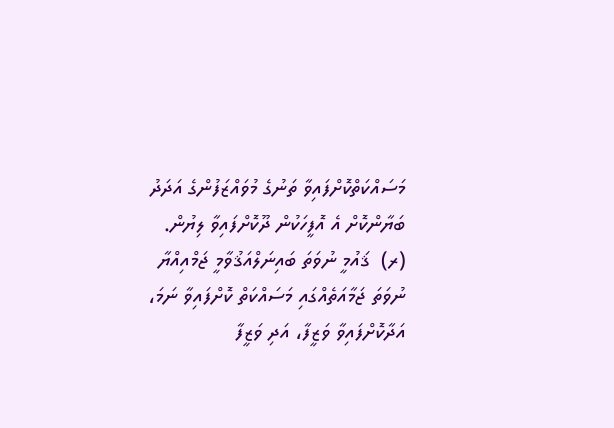މަސައްކަތްކޮށްފައިވާ ތަނުގެ މުވައްޒަފުންގެ އަދަދު ބަޔާންކޮށް އެ އޮފީހަކުން ދޫކޮށްފައިވާ ލިޔުން.
(ރ)  ޤައުމީ ނުވަތަ ބައިނަލްއަޤުވާމީ ޖަމްއިއްޔާ ނުވަތަ ޖަމާއަތެއްގައި މަސައްކަތް ކޮށްފައިވާ ނަމަ، އަދާކޮށްފައިވާ ވަޒީފާ، އަދި ވަޒީފާ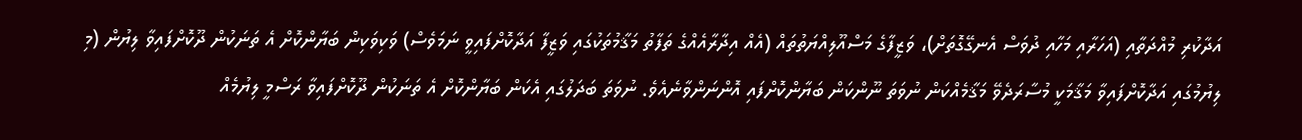އަދާކުރި މުއްދަތާއި (އަހަރާއި މަހާއި ދުވަސް އެނގޭގޮތަށް)، ވަޒީފާގެ މަސްއޫލިއްޔަތުތައް (އެއް އިދާރާއެއްގެ ތަފާތު މަޤާމުތަކުގައި ވަޒީފާ އަދާކޮށްފައިވީ ނަމަވެސް) ވަކިވަކިން ބަޔާންކޮށް އެ ތަނަކުން ދޫކޮށްފައިވާ ލިޔުން (މި ލިޔުމުގައި އަދާކޮށްފައިވާ މަޤާމަކީ މުސާރަދެވޭ މަޤާމެއްކަން ނުވަތަ ނޫންކަން ބަޔާންކޮށްފައި އޮންނަންވާނެއެވެ. ނުވަތަ ބަދަލުގައި އެކަން ބަޔާންކޮށް އެ ތަނަކުން ދޫކޮށްފައިވާ ރަސްމީ ލިޔުމެއް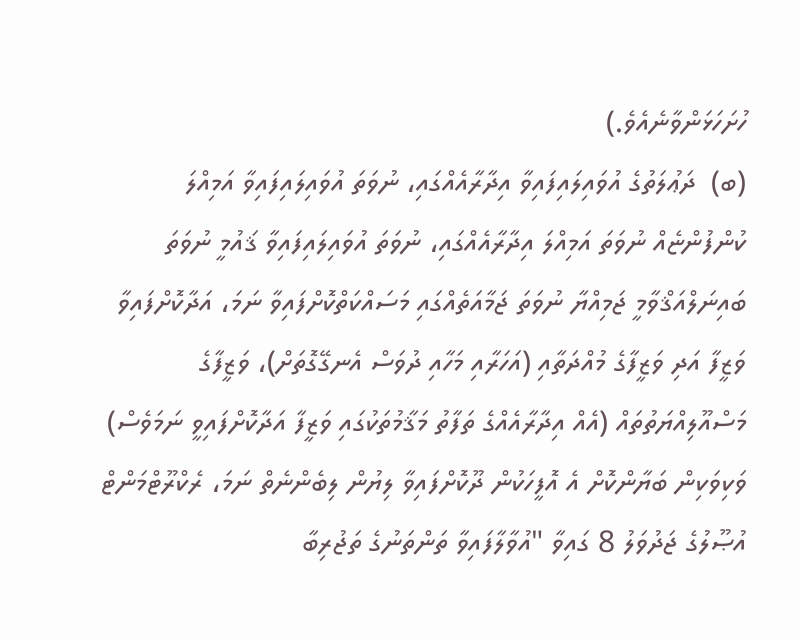ހުށަހަޅަންވާނެއެވެ.)
(ބ)  ދަޢުލަތުގެ އުވައިލައިފައިވާ އިދާރާއެއްގައި، ނުވަތަ އުވައިލައިފައިވާ އަމިއްލަ ކުންފުންޏެއް ނުވަތަ އަމިއްލަ އިދާރާއެއްގައި، ނުވަތަ އުވައިލައިފައިވާ ޤައުމީ ނުވަތަ ބައިނަލްއަޤްވާމީ ޖަމިއްޔާ ނުވަތަ ޖަމާއަތެއްގައި މަސައްކަތްކޮށްފައިވާ ނަމަ، އަދާކޮށްފައިވާ ވަޒީފާ އަދި ވަޒީފާގެ މުއްދަތާއި (އަހަރާއި މަހާއި ދުވަސް އެނގޭގޮތަށް)، ވަޒީފާގެ މަސްއޫލިއްޔަތުތައް (އެއް އިދާރާއެއްގެ ތަފާތު މަޤާމުތަކުގައި ވަޒީފާ އަދާކޮށްފައިވީ ނަމަވެސް) ވަކިވަކިން ބަޔާންކޮށް އެ އޮފީހަކުން ދޫކޮށްފައިވާ ލިޔުން ލިބެންނެތް ނަމަ، ރެކްރޫޓްމަންޓް އުޞޫލުގެ ޖަދުވަލު 8 ގައިވާ "އުވާލާފައިވާ ތަންތަނުގެ ތަޖުރިބާ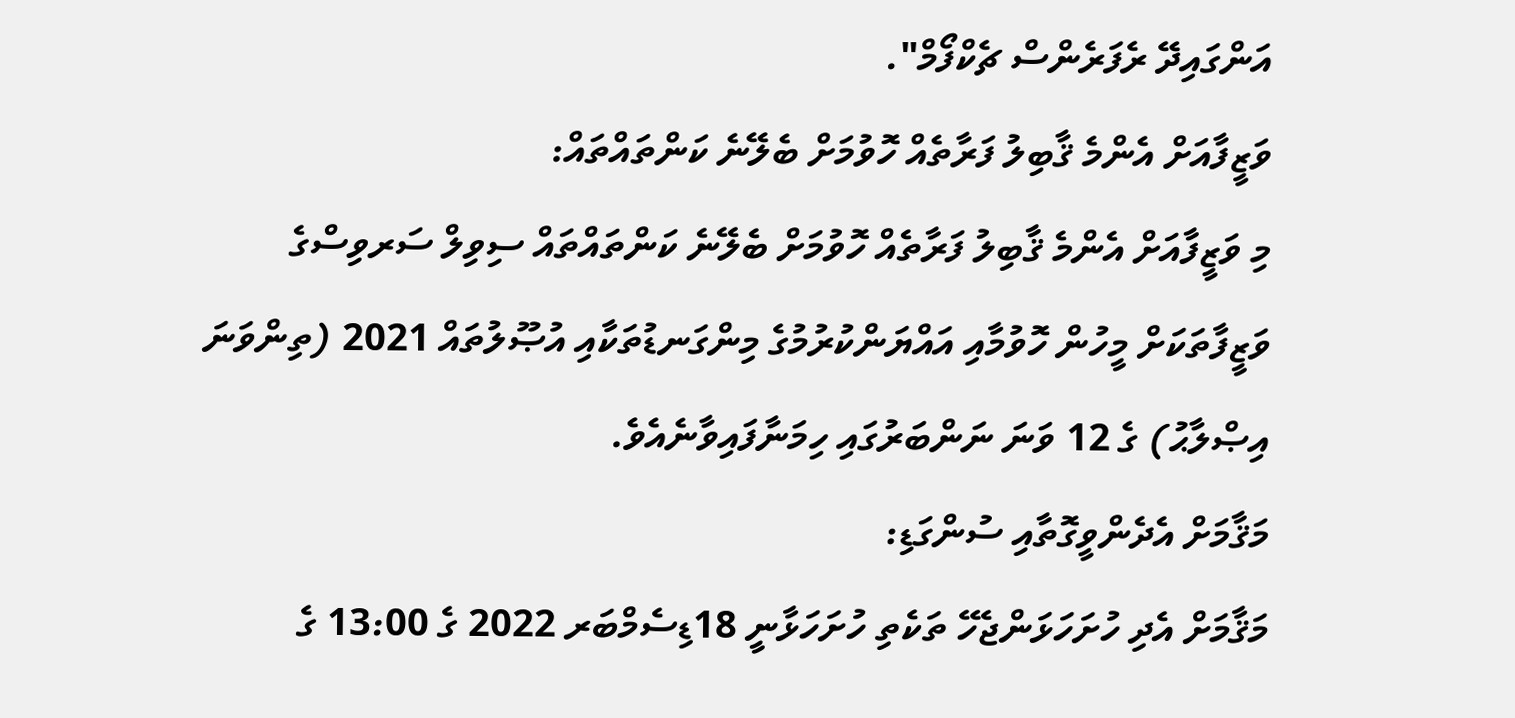އަންގައިދޭ ރެފަރެންސް ޗެކްފޯމް".
ވަޒީފާއަށް އެންމެ ޤާބިލު ފަރާތެއް ހޮވުމަށް ބެލޭނެ ކަންތައްތައް:
މި ވަޒީފާއަށް އެންމެ ޤާބިލު ފަރާތެއް ހޮވުމަށް ބެލޭނެ ކަންތައްތައް ސިވިލް ސަރވިސްގެ ވަޒީފާތަކަށް މީހުން ހޮވުމާއި އައްޔަންކުރުމުގެ މިންގަނޑުތަކާއި އުޞޫލުތައް 2021 (ތިންވަނަ އިޞްލާޙު) ގެ 12 ވަނަ ނަންބަރުގައި ހިމަނާފައިވާނެއެވެ.
މަޤާމަށް އެދެންވީގޮތާއި ސުންގަޑި:
މަޤާމަށް އެދި ހުށަހަޅަންޖެހޭ ތަކެތި ހުށަހަޅާނީ 18ޑިސެމްބަރ 2022 ގެ 13:00 ގެ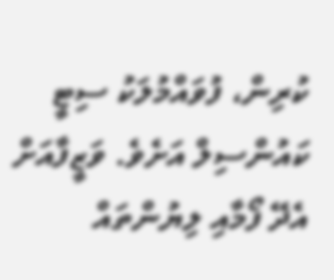ކުރިން، ފުވައްމުލަކު ސިޓީ ކައުންސިލް އަށެވެ. ވަޒީފާއަށް އެދޭ ފޯމާއި ލިޔުންތައް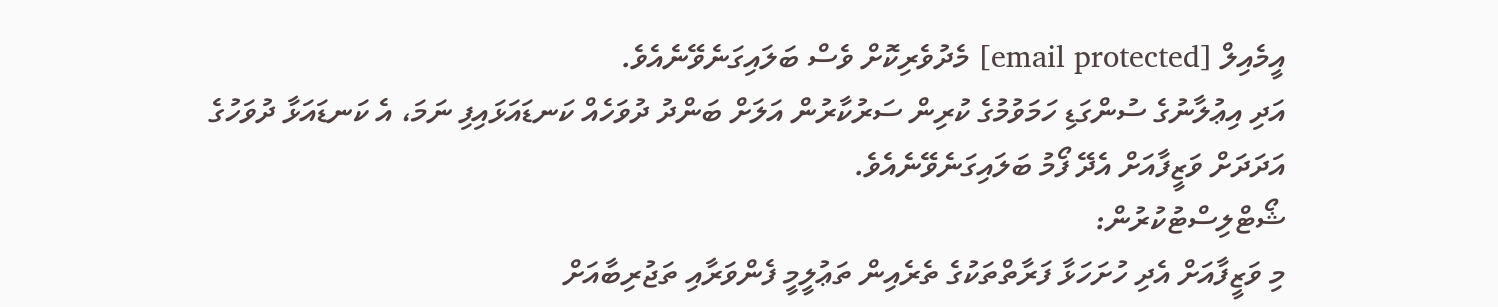އީމެއިލް [email protected] މެދުވެރިކޮށް ވެސް ބަލައިގަނެވޭނެއެވެ.
އަދި އިޢުލާނުގެ ސުންގަޑި ހަމަވުމުގެ ކުރިން ސަރުކާރުން އަލަށް ބަންދު ދުވަހެއް ކަނޑައަޅައިފި ނަމަ، އެ ކަނޑައަޅާ ދުވަހުގެ އަދަދަށް ވަޒީފާއަށް އެދޭ ފޯމު ބަލައިގަނެވޭނެއެވެ.
ޝޯޓްލިސްޓުކުރުން:
މި ވަޒީފާއަށް އެދި ހުށަހަޅާ ފަރާތްތަކުގެ ތެރެއިން ތަޢުލީމީ ފެންވަރާއި ތަޖުރިބާއަށް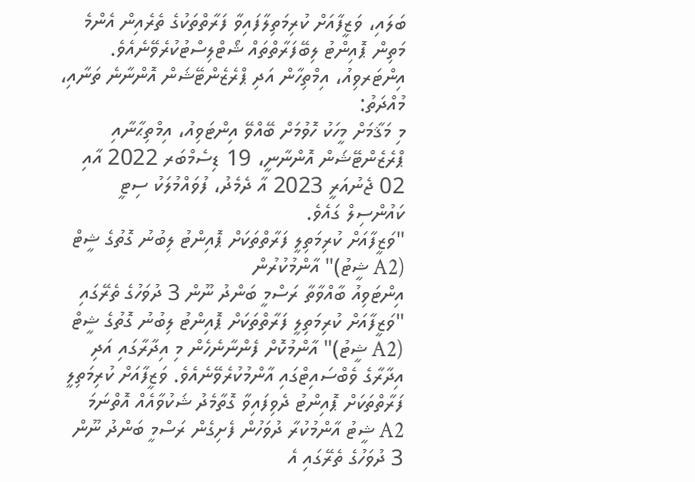ބަލައި، ވަޒީފާއަށް ކުރިމަތިލާފައިވާ ފަރާތްތަކުގެ ތެރެއިން އެންމެ މަތިން ޕޮއިންޓު ލިބޭފަރާތްތައް ޝޯޓްލިސްޓުކުރެވޭނެއެވެ.
އިންޓަރވިއު، އިމްތިހާން އަދި ޕްރެޒެންޓޭޝަން އޮންނާނެ ތަނާއި، މުއްދަތު:
މި މަޤާމަށް މީހަކު ހޮވުމަށް ބޭއްވޭ އިންޓަވިއު، އިމްތިޙާނާއި ޕްރެޒެންޓޭޝަން އޮންނާނީ، 19 ޑިސެމްބަރ 2022 އާއި 02 ޖެނުއަރީ 2023 އާ ދެމެދު، ފުވައްމުލަކު ސިޓީ ކައުންސިލް ގައެވެ.
"ވަޒީފާއަށް ކުރިމަތިލީ ފަރާތްތަކަށް ޕޮއިންޓު ލިބުނު ގޮތުގެ ޝީޓް (A2 ޝީޓު)" އާންމުކުރުން
އިންޓަވިއު ބާއްވާތާ ރަސްމީ ބަންދު ނޫން 3 ދުވަހުގެ ތެރޭގައި "ވަޒީފާއަށް ކުރިމަތިލީ ފަރާތްތަކަށް ޕޮއިންޓު ލިބުނު ގޮތުގެ ޝީޓް (A2 ޝީޓު)" އާންމުކޮށް ފެންނާނެހެން މި އިދާރާގައި އަދި އިދާރާގެ ވެބްސައިޓްގައި އާންމުކުރެވޭނެއެވެ. ވަޒީފާއަށް ކުރިމަތިލީ ފަރާތްތަކަށް ޕޮއިންޓު ދެވިފައިވާ ގޮތާމެދު ޝަކުވާއެއް އޮތްނަމަ A2 ޝީޓު އާންމުކުރާ ދުވަހުން ފެށިގެން ރަސްމީ ބަންދު ނޫން 3 ދުވަހުގެ ތެރޭގައި އެ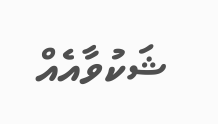ޝަކުވާއެއް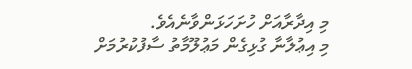މި އިދާރާއަށް ހުށަހަޅަންވާނެއެވެ.
މި އިޢުލާނާ ގުޅިގެން މަޢުލޫމާތު ސާފުކުރުމަށް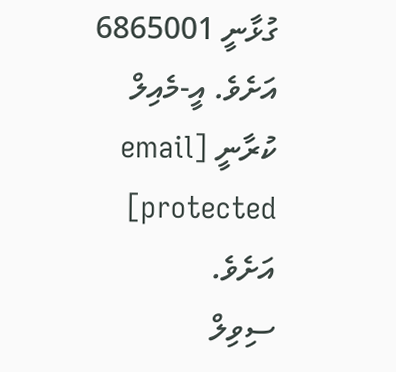ގުޅާނީ 6865001 އަށެވެ. އީ-މެއިލް ކުރާނީ [email protected]  އަށެވެ.
ސިވިލް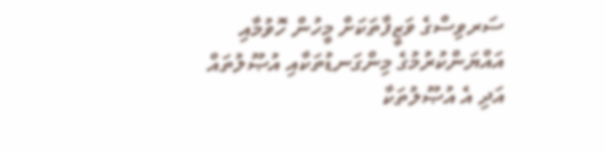ސަރވިސްގެ ވަޒީފާތަކަށް މީހުން ހޮވުމާއި އައްޔަންކުރުމުގެ މިންގަނޑުތަކާއި އުޞޫލުތައް އަދި އެ އުޞޫލުތަކާ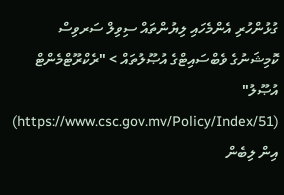ގުޅުންހުރި އެންމެހައި ލިޔުންތައް ސިވިލް ސަރވިސް ކޮމިޝަނުގެ ވެބްސައިޓްގެ އުޞޫލުތައް > "ރެކްރޫޓްމެންޓް އުޞޫލު" (https://www.csc.gov.mv/Policy/Index/51) އިން ލިބެން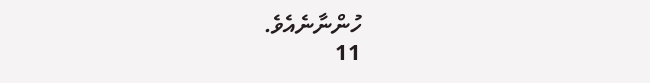ހުންނާނެއެވެ.
11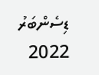ޑިސެންބަރު 2022